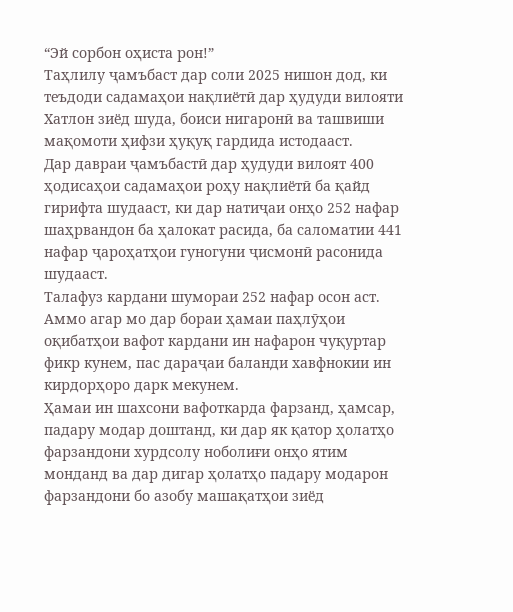“Эй сорбон оҳиста рон!”
Таҳлилу ҷамъбаст дар соли 2025 нишон дод, ки теъдоди садамаҳои нақлиётӣ дар ҳудуди вилояти Хатлон зиёд шуда, боиси нигаронӣ ва ташвиши мақомоти ҳифзи ҳуқуқ гардида истодааст.
Дар давраи ҷамъбастӣ дар ҳудуди вилоят 400 ҳодисаҳои садамаҳои роҳу нақлиётӣ ба қайд гирифта шудааст, ки дар натиҷаи онҳо 252 нафар шаҳрвандон ба ҳалокат расида, ба саломатии 441 нафар ҷароҳатҳои гуногуни ҷисмонӣ расонида шудааст.
Талафуз кардани шумораи 252 нафар осон аст. Аммо агар мо дар бораи ҳамаи паҳлӯҳои оқибатҳои вафот кардани ин нафарон чуқуртар фикр кунем, пас дараҷаи баланди хавфнокии ин кирдорҳоро дарк мекунем.
Ҳамаи ин шахсони вафоткарда фарзанд, ҳамсар, падару модар доштанд, ки дар як қатор ҳолатҳо фарзандони хурдсолу ноболиғи онҳо ятим монданд ва дар дигар ҳолатҳо падару модарон фарзандони бо азобу машақатҳои зиёд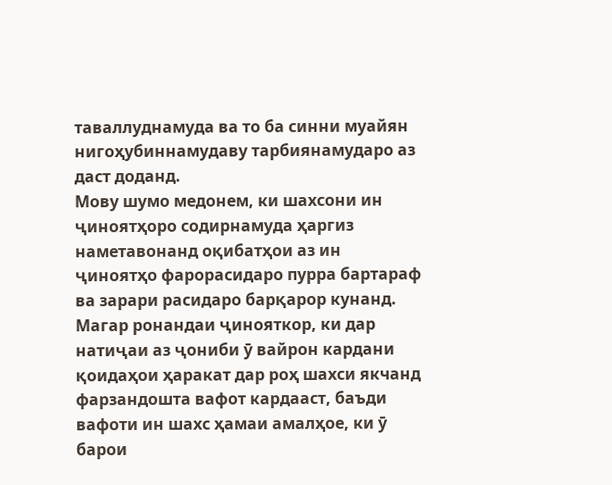таваллуднамуда ва то ба синни муайян нигоҳубиннамудаву тарбиянамударо аз даст доданд.
Мову шумо медонем, ки шахсони ин ҷиноятҳоро содирнамуда ҳаргиз наметавонанд оқибатҳои аз ин ҷиноятҳо фарорасидаро пурра бартараф ва зарари расидаро барқарор кунанд.
Магар ронандаи ҷинояткор, ки дар натиҷаи аз ҷониби ӯ вайрон кардани қоидаҳои ҳаракат дар роҳ шахси якчанд фарзандошта вафот кардааст, баъди вафоти ин шахс ҳамаи амалҳое, ки ӯ барои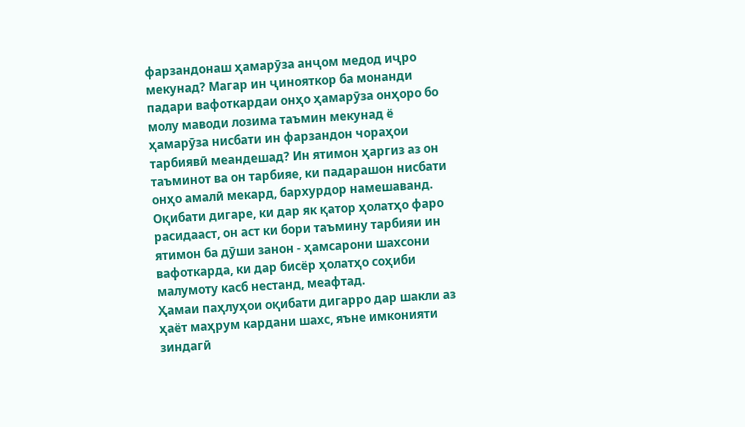фарзандонаш ҳамарӯза анҷом медод иҷро мекунад? Магар ин ҷинояткор ба монанди падари вафоткардаи онҳо ҳамарӯза онҳоро бо молу маводи лозима таъмин мекунад ё ҳамарӯза нисбати ин фарзандон чораҳои тарбиявӣ меандешад? Ин ятимон ҳаргиз аз он таъминот ва он тарбияе, ки падарашон нисбати онҳо амалӣ мекард, бархурдор намешаванд.
Оқибати дигаре, ки дар як қатор ҳолатҳо фаро расидааст, он аст ки бори таъмину тарбияи ин ятимон ба дӯши занон - ҳамсарони шахсони вафоткарда, ки дар бисёр ҳолатҳо соҳиби малумоту касб нестанд, меафтад.
Ҳамаи паҳлуҳои оқибати дигарро дар шакли аз ҳаёт маҳрум кардани шахс, яъне имконияти зиндагӣ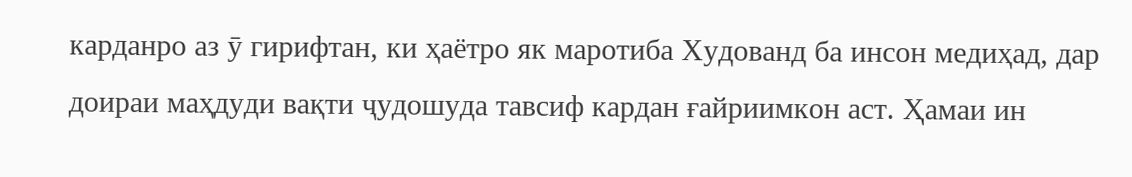карданро аз ӯ гирифтан, ки ҳаётро як маротиба Худованд ба инсон медиҳад, дар доираи маҳдуди вақти ҷудошуда тавсиф кардан ғайриимкон аст. Ҳамаи ин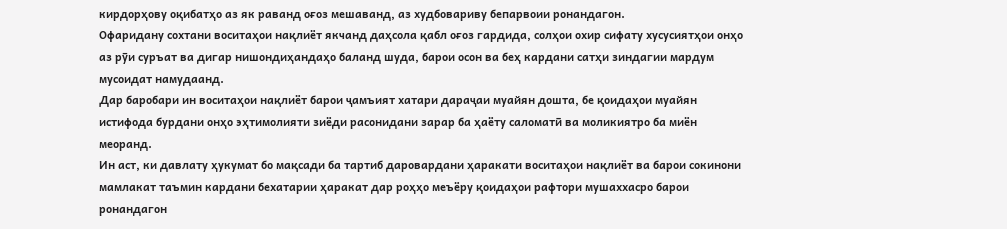кирдорҳову оқибатҳо аз як раванд оғоз мешаванд, аз худбовариву бепарвоии ронандагон.
Офаридану сохтани воситаҳои нақлиёт якчанд даҳсола қабл оғоз гардида, солҳои охир сифату хусусиятҳои онҳо аз рӯи суръат ва дигар нишондиҳандаҳо баланд шуда, барои осон ва беҳ кардани сатҳи зиндагии мардум мусоидат намудаанд.
Дар баробари ин воситаҳои нақлиёт барои ҷамъият хатари дараҷаи муайян дошта, бе қоидаҳои муайян истифода бурдани онҳо эҳтимолияти зиёди расонидани зарар ба ҳаёту саломатӣ ва моликиятро ба миён меоранд.
Ин аст, ки давлату ҳукумат бо мақсади ба тартиб даровардани ҳаракати воситаҳои нақлиёт ва барои сокинони мамлакат таъмин кардани бехатарии ҳаракат дар роҳҳо меъёру қоидаҳои рафтори мушаххасро барои ронандагон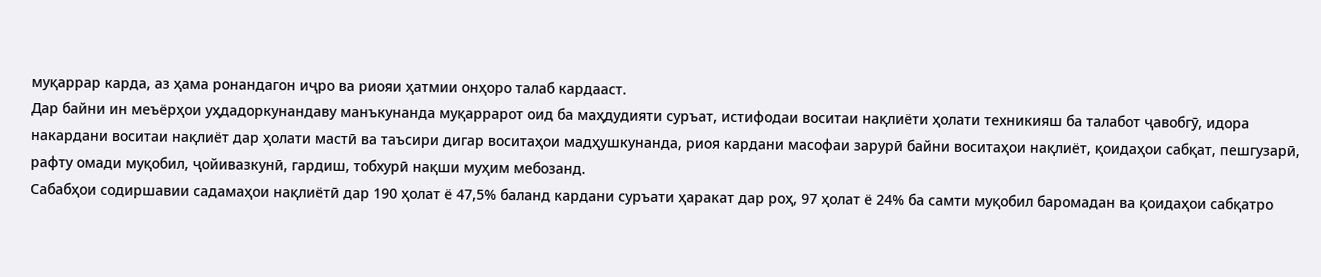муқаррар карда, аз ҳама ронандагон иҷро ва риояи ҳатмии онҳоро талаб кардааст.
Дар байни ин меъёрҳои уҳдадоркунандаву манъкунанда муқаррарот оид ба маҳдудияти суръат, истифодаи воситаи нақлиёти ҳолати техникияш ба талабот ҷавобгӯ, идора накардани воситаи нақлиёт дар ҳолати мастӣ ва таъсири дигар воситаҳои мадҳушкунанда, риоя кардани масофаи зарурӣ байни воситаҳои нақлиёт, қоидаҳои сабқат, пешгузарӣ, рафту омади муқобил, ҷойивазкунӣ, гардиш, тобхурӣ нақши муҳим мебозанд.
Сабабҳои содиршавии садамаҳои нақлиётӣ дар 190 ҳолат ё 47,5% баланд кардани суръати ҳаракат дар роҳ, 97 ҳолат ё 24% ба самти муқобил баромадан ва қоидаҳои сабқатро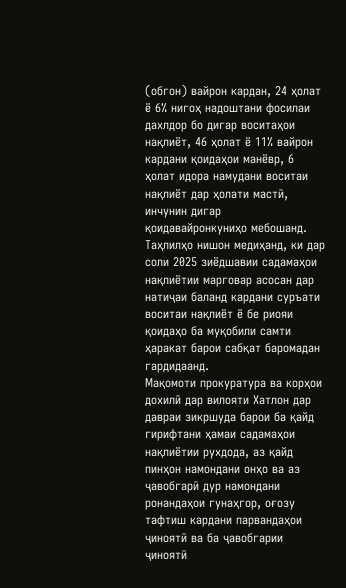(обгон) вайрон кардан, 24 ҳолат ё 6% нигоҳ надоштани фосилаи дахлдор бо дигар воситаҳои нақлиёт, 46 ҳолат ё 11% вайрон кардани қоидаҳои манёвр, 6 ҳолат идора намудани воситаи нақлиёт дар ҳолати мастӣ, инчунин дигар қоидавайронкуниҳо мебошанд.
Таҳлилҳо нишон медиҳанд, ки дар соли 2025 зиёдшавии садамаҳои нақлиётии марговар асосан дар натиҷаи баланд кардани суръати воситаи нақлиёт ё бе риояи қоидаҳо ба муқобили самти ҳаракат барои сабқат баромадан гардидаанд.
Мақомоти прокуратура ва корҳои дохилӣ дар вилояти Хатлон дар давраи зикршуда барои ба қайд гирифтани ҳамаи садамаҳои нақлиётии рухдода, аз қайд пинҳон намондани онҳо ва аз ҷавобгарӣ дур намондани ронандаҳои гунаҳгор, оғозу тафтиш кардани парвандаҳои ҷиноятӣ ва ба ҷавобгарии ҷиноятӣ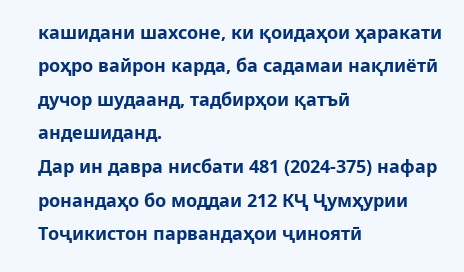кашидани шахсоне, ки қоидаҳои ҳаракати роҳро вайрон карда, ба садамаи нақлиётӣ дучор шудаанд, тадбирҳои қатъӣ андешиданд.
Дар ин давра нисбати 481 (2024-375) нафар ронандаҳо бо моддаи 212 КҶ Ҷумҳурии Тоҷикистон парвандаҳои ҷиноятӣ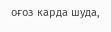оғоз карда шуда,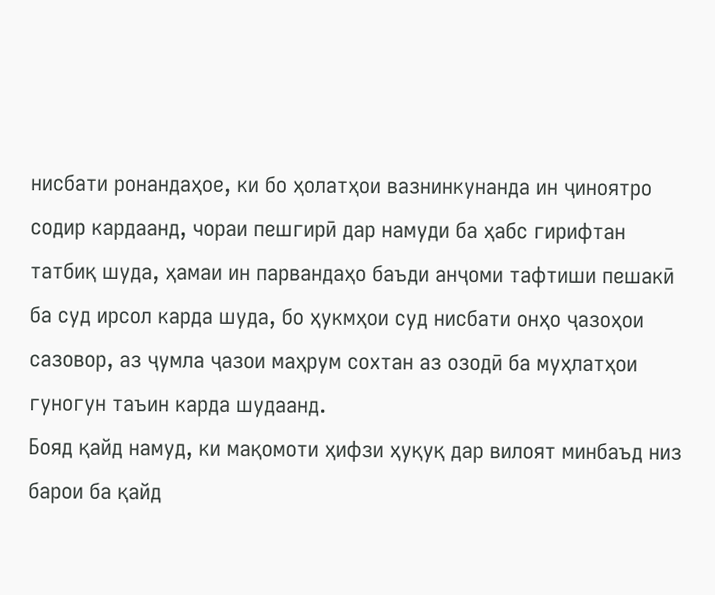нисбати ронандаҳое, ки бо ҳолатҳои вазнинкунанда ин ҷиноятро содир кардаанд, чораи пешгирӣ дар намуди ба ҳабс гирифтан татбиқ шуда, ҳамаи ин парвандаҳо баъди анҷоми тафтиши пешакӣ ба суд ирсол карда шуда, бо ҳукмҳои суд нисбати онҳо ҷазоҳои сазовор, аз ҷумла ҷазои маҳрум сохтан аз озодӣ ба муҳлатҳои гуногун таъин карда шудаанд.
Бояд қайд намуд, ки мақомоти ҳифзи ҳуқуқ дар вилоят минбаъд низ барои ба қайд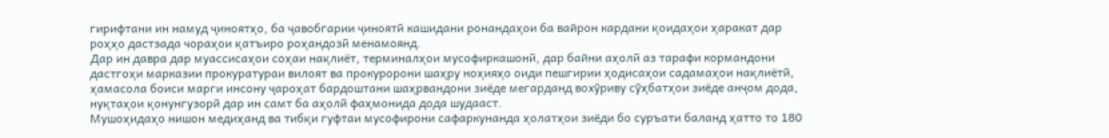гирифтани ин намуд ҷиноятҳо, ба ҷавобгарии ҷиноятӣ кашидани ронандаҳои ба вайрон кардани қоидаҳои ҳаракат дар роҳҳо дастзада чораҳои қатъиро роҳандозӣ менамоянд.
Дар ин давра дар муассисаҳои соҳаи нақлиёт, терминалҳои мусофиркашонӣ, дар байни аҳолӣ аз тарафи кормандони дастгоҳи марказии прокуратураи вилоят ва прокуророни шаҳру ноҳияҳо оиди пешгирии ҳодисаҳои садамаҳои нақлиётӣ, ҳамасола боиси марги инсону ҷароҳат бардоштани шаҳрвандони зиёде мегарданд вохӯриву сӯҳбатҳои зиёде анҷом дода, нуқтаҳои қонунгузорӣ дар ин самт ба аҳолӣ фаҳмонида дода шудааст.
Мушоҳидаҳо нишон медиҳанд ва тибқи гуфтаи мусофирони сафаркунанда ҳолатҳои зиёди бо суръати баланд ҳатто то 180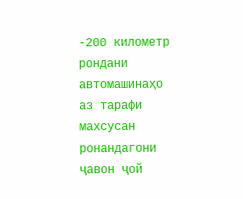-200 километр рондани автомашинаҳо аз тарафи махсусан ронандагони ҷавон ҷой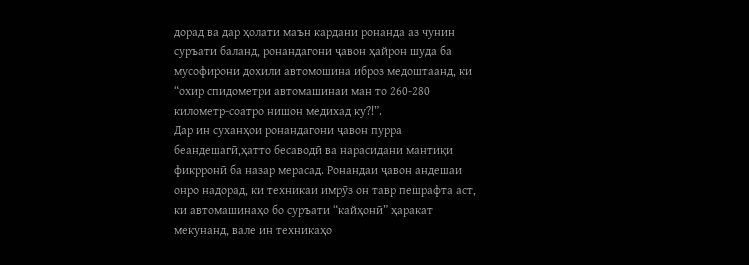дорад ва дар ҳолати маън кардани ронанда аз чунин суръати баланд, ронандагони ҷавон ҳайрон шуда ба мусофирони дохили автомошина иброз медоштаанд, ки “охир спидометри автомашинаи ман то 260-280 километр-соатро нишон медихад ку?!”.
Дар ин суханҳои ронандагони ҷавон пурра беандешагӣ,ҳатто бесаводӣ ва нарасидани мантиқи фикрронӣ ба назар мерасад. Ронандаи ҷавон андешаи онро надорад, ки техникаи имрӯз он тавр пешрафта аст, ки автомашинаҳо бо суръати “кайҳонӣ” ҳаракат мекунанд, вале ин техникаҳо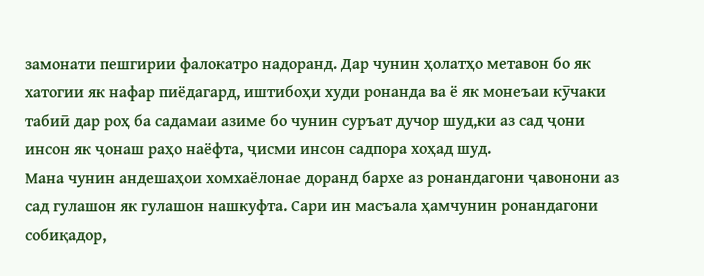замонати пешгирии фалокатро надоранд. Дар чунин ҳолатҳо метавон бо як хатогии як нафар пиёдагард, иштибоҳи худи ронанда ва ё як монеъаи кӯчаки табиӣ дар роҳ ба садамаи азиме бо чунин суръат дучор шуд,ки аз сад ҷони инсон як ҷонаш раҳо наёфта, ҷисми инсон садпора хоҳад шуд.
Мана чунин андешаҳои хомхаёлонае доранд бархе аз ронандагони ҷавонони аз сад гулашон як гулашон нашкуфта. Сари ин масъала ҳамчунин ронандагони собиқадор,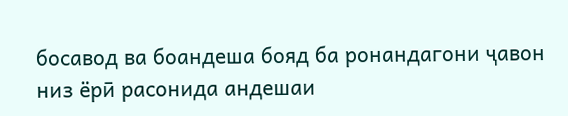босавод ва боандеша бояд ба ронандагони ҷавон низ ёрӣ расонида андешаи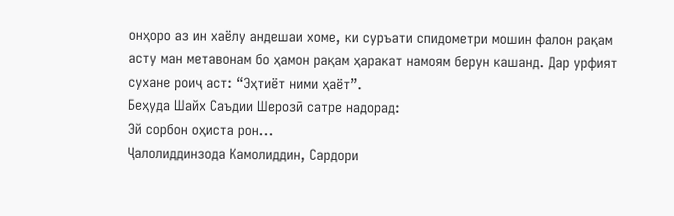онҳоро аз ин хаёлу андешаи хоме, ки суръати спидометри мошин фалон рақам асту ман метавонам бо ҳамон рақам ҳаракат намоям берун кашанд. Дар урфият сухане роиҷ аст: “Эҳтиёт ними ҳаёт”.
Беҳуда Шайх Саъдии Шерозӣ сатре надорад:
Эй сорбон оҳиста рон...
Ҷалолиддинзода Камолиддин, Сардори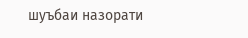шуъбаи назорати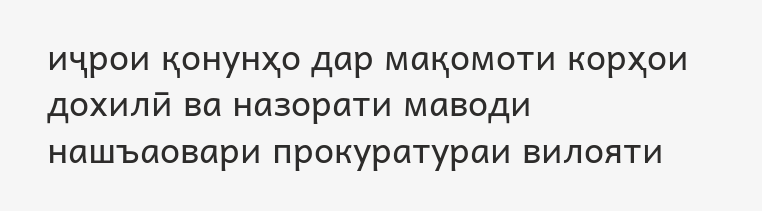иҷрои қонунҳо дар мақомоти корҳои дохилӣ ва назорати маводи нашъаовари прокуратураи вилояти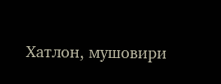Хатлон, мушовири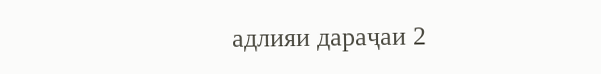адлияи дараҷаи 2